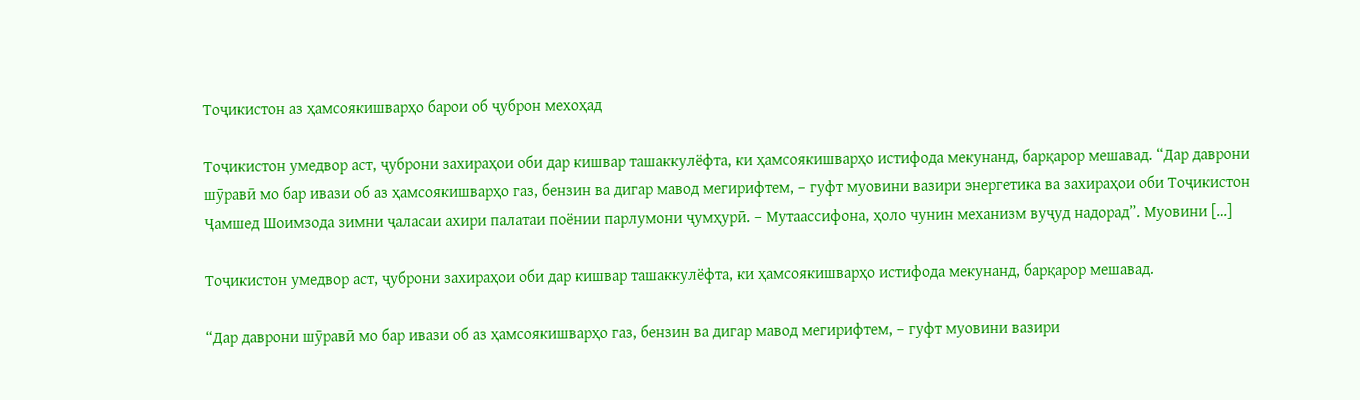Тоҷикистон аз ҳамсоякишварҳо барои об ҷуброн мехоҳад

Тоҷикистон умедвор аст, ҷуброни захираҳои оби дар кишвар ташаккулёфта, ки ҳамсоякишварҳо истифода мекунанд, барқарор мешавад. “Дар даврони шӯравӣ мо бар ивази об аз ҳамсоякишварҳо газ, бензин ва дигар мавод мегирифтем, – гуфт муовини вазири энергетика ва захираҳои оби Тоҷикистон Ҷамшед Шоимзода зимни ҷаласаи ахири палатаи поёнии парлумони ҷумҳурӣ. – Мутаассифона, ҳоло чунин механизм вуҷуд надорад”. Муовини […]

Тоҷикистон умедвор аст, ҷуброни захираҳои оби дар кишвар ташаккулёфта, ки ҳамсоякишварҳо истифода мекунанд, барқарор мешавад.

“Дар даврони шӯравӣ мо бар ивази об аз ҳамсоякишварҳо газ, бензин ва дигар мавод мегирифтем, – гуфт муовини вазири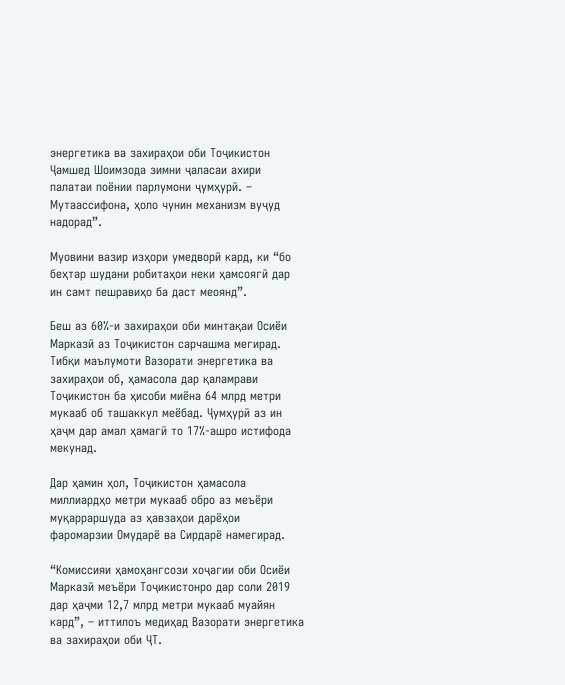энергетика ва захираҳои оби Тоҷикистон Ҷамшед Шоимзода зимни ҷаласаи ахири палатаи поёнии парлумони ҷумҳурӣ. – Мутаассифона, ҳоло чунин механизм вуҷуд надорад”.

Муовини вазир изҳори умедворӣ кард, ки “бо беҳтар шудани робитаҳои неки ҳамсоягӣ дар ин самт пешравиҳо ба даст меоянд”.

Беш аз 60%-и захираҳои оби минтақаи Осиёи Марказӣ аз Тоҷикистон сарчашма мегирад. Тибқи маълумоти Вазорати энергетика ва захираҳои об, ҳамасола дар қаламрави Тоҷикистон ба ҳисоби миёна 64 млрд метри мукааб об ташаккул меёбад. Ҷумҳурӣ аз ин ҳаҷм дар амал ҳамагӣ то 17%-ашро истифода мекунад.

Дар ҳамин ҳол, Тоҷикистон ҳамасола миллиардҳо метри мукааб обро аз меъёри муқарраршуда аз ҳавзаҳои дарёҳои фаромарзии Омударё ва Сирдарё намегирад.

“Комиссияи ҳамоҳангсози хоҷагии оби Осиёи Марказӣ меъёри Тоҷикистонро дар соли 2019 дар ҳаҷми 12,7 млрд метри мукааб муайян кард”, – иттилоъ медиҳад Вазорати энергетика ва захираҳои оби ҶТ.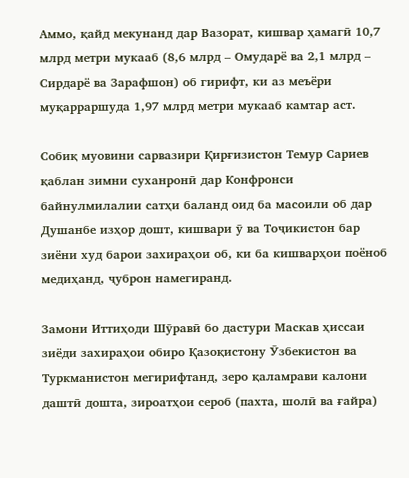Аммо, қайд мекунанд дар Вазорат, кишвар ҳамагӣ 10,7 млрд метри мукааб (8,6 млрд – Омударё ва 2,1 млрд – Сирдарё ва Зарафшон) об гирифт, ки аз меъёри муқарраршуда 1,97 млрд метри мукааб камтар аст.

Собиқ муовини сарвазири Қирғизистон Темур Сариев қаблан зимни суханронӣ дар Конфронси байнулмилалии сатҳи баланд оид ба масоили об дар Душанбе изҳор дошт, кишвари ӯ ва Тоҷикистон бар зиёни худ барои захираҳои об, ки ба кишварҳои поёноб медиҳанд, ҷуброн намегиранд.

Замони Иттиҳоди Шӯравӣ бо дастури Маскав ҳиссаи зиёди захираҳои обиро Қазоқистону Ӯзбекистон ва Туркманистон мегирифтанд, зеро қаламрави калони  даштӣ дошта, зироатҳои сероб (пахта, шолӣ ва ғайра)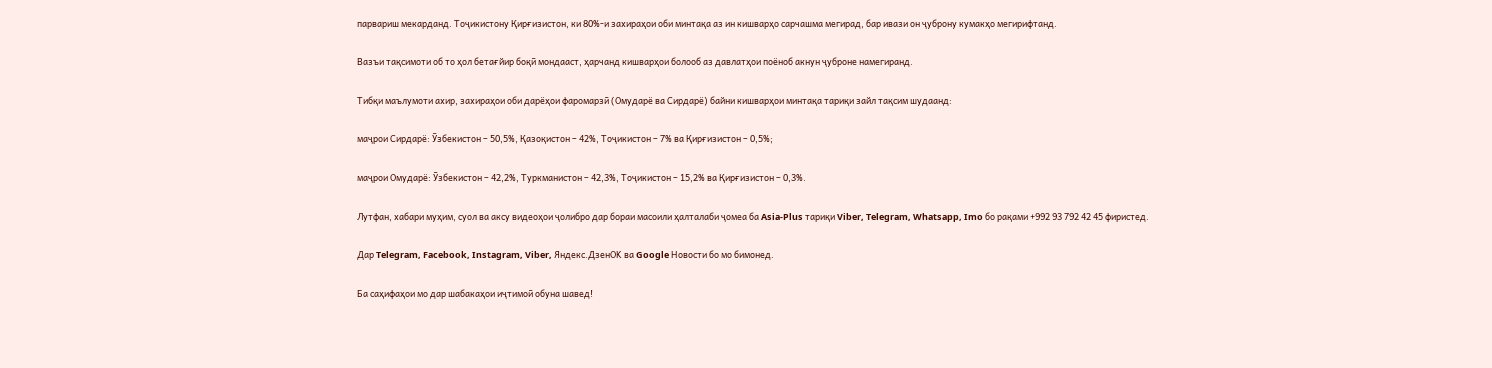парвариш мекарданд. Тоҷикистону Қирғизистон, ки 80%-и захираҳои оби минтақа аз ин кишварҳо сарчашма мегирад, бар ивази он ҷуброну кумакҳо мегирифтанд.

Вазъи тақсимоти об то ҳол бетағйир боқӣ мондааст, ҳарчанд кишварҳои болооб аз давлатҳои поёноб акнун ҷуброне намегиранд.

Тибқи маълумоти ахир, захираҳои оби дарёҳои фаромарзӣ (Омударё ва Сирдарё) байни кишварҳои минтақа тариқи зайл тақсим шудаанд:

маҷрои Сирдарё: Ӯзбекистон – 50,5%, Қазоқистон – 42%, Тоҷикистон – 7% ва Қирғизистон – 0,5%;

маҷрои Омударё: Ӯзбекистон – 42,2%, Туркманистон – 42,3%, Тоҷикистон – 15,2% ва Қирғизистон – 0,3%.

Лутфан, хабари муҳим, суол ва аксу видеоҳои ҷолибро дар бораи масоили ҳалталаби ҷомеа ба Asia-Plus тариқи Viber, Telegram, Whatsapp, Imo бо рақами +992 93 792 42 45 фиристед.

Дар Telegram, Facebook, Instagram, Viber, Яндекс.ДзенOK ва Google Новости бо мо бимонед.

Ба саҳифаҳои мо дар шабакаҳои иҷтимоӣ обуна шавед!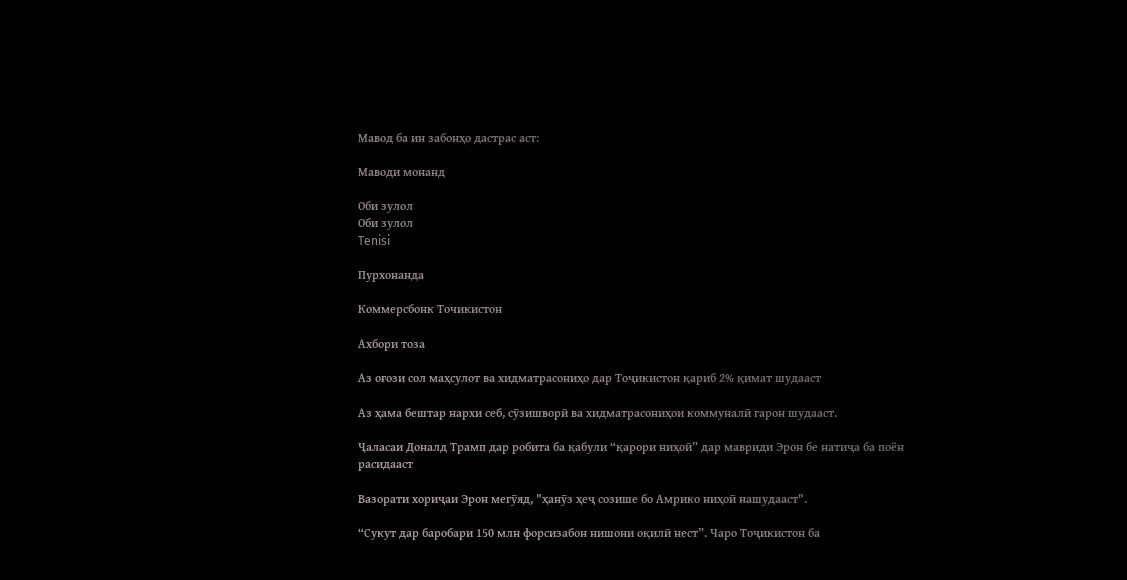Мавод ба ин забонҳо дастрас аст:

Маводи монанд

Оби зулол
Оби зулол
Tenisi

Пурхонанда

Коммерсбонк Точикистон

Ахбори тоза

Аз оғози сол маҳсулот ва хидматрасониҳо дар Тоҷикистон қариб 2% қимат шудааст

Аз ҳама бештар нархи себ, сӯзишворӣ ва хидматрасониҳои коммуналӣ гарон шудааст.

Ҷаласаи Доналд Трамп дар робита ба қабули “қарори ниҳоӣ” дар мавриди Эрон бе натиҷа ба поён расидааст

Вазорати хориҷаи Эрон мегӯяд, "ҳанӯз ҳеҷ созише бо Амрико ниҳоӣ нашудааст".

“Сукут дар баробари 150 млн форсизабон нишони оқилӣ нест”. Чаро Тоҷикистон ба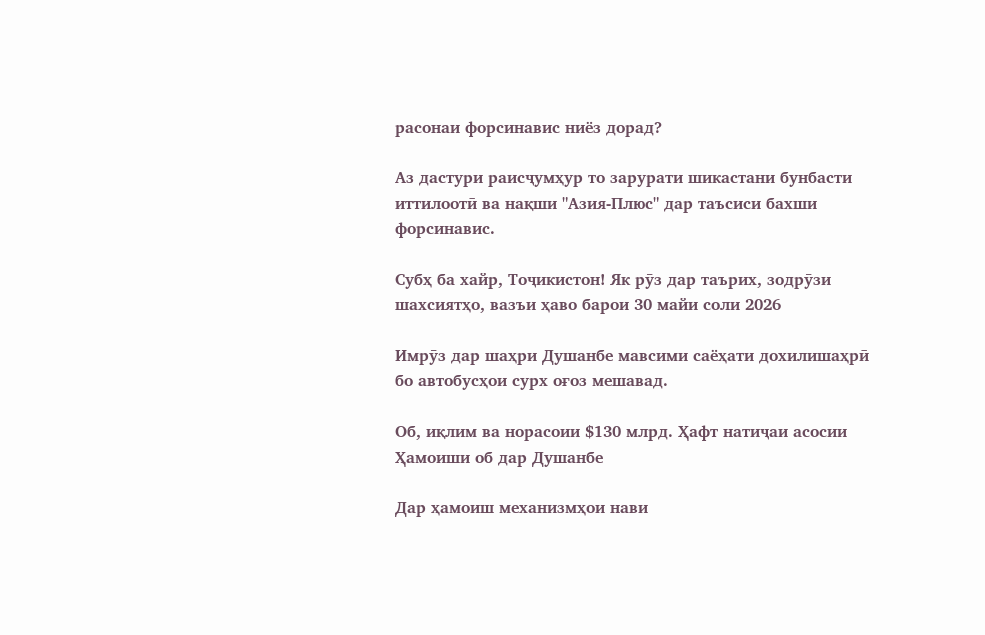расонаи форсинавис ниёз дорад?

Аз дастури раисҷумҳур то зарурати шикастани бунбасти иттилоотӣ ва нақши "Азия-Плюс" дар таъсиси бахши форсинавис.

Субҳ ба хайр, Тоҷикистон! Як рӯз дар таърих, зодрӯзи шахсиятҳо, вазъи ҳаво барои 30 майи соли 2026

Имрӯз дар шаҳри Душанбе мавсими саёҳати дохилишаҳрӣ бо автобусҳои сурх оғоз мешавад.

Об, иқлим ва норасоии $130 млрд. Ҳафт натиҷаи асосии Ҳамоиши об дар Душанбе

Дар ҳамоиш механизмҳои нави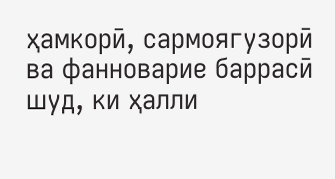ҳамкорӣ, сармоягузорӣ ва фанноварие баррасӣ шуд, ки ҳалли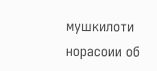мушкилоти норасоии об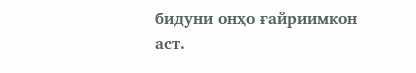бидуни онҳо ғайриимкон аст.